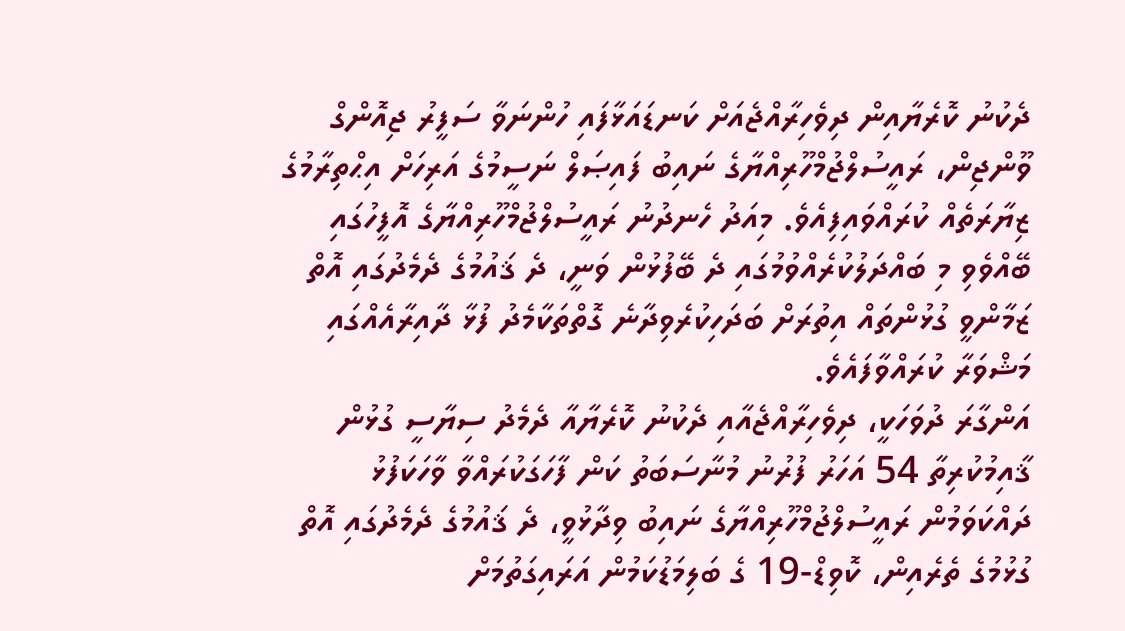ދެކުނު ކޮރެޔާއިން ދިވެހިރާއްޖެއަށް ކަނޑައަޅާފައި ހުންނަވާ ސަފީރު ޖިއޮންގް ވޫންޖިން، ރައީސުލްޖުމްހޫރިއްޔާގެ ނައިބު ފައިޞަލް ނަސީމުގެ އަރިހަށް އިޙްތިރާމުގެ ޒިޔާރަތެއް ކުރައްވައިފިއެވެ. މިއަދު ހެނދުނު ރައީސުލްޖުމްހޫރިއްޔާގެ އޮފީހުގައި ބޭއްވެވި މި ބައްދަލުކުރެއްވުމުގައި ދެ ބޭފުޅުން ވަނީ، ދެ ޤައުމުގެ ދެމެދުގައި އޮތް ޒަމާންވީ ގުޅުންތައް އިތުރަށް ބަދަހިކުރެވިދާނެ ގޮތްތަކާމެދު ފުޅާ ދާއިރާއެއްގައި މަޝްވަރާ ކުރައްވާފައެވެ.
އަންގާރަ ދުވަހަކީ، ދިވެހިރާއްޖެއާއި ދެކުނު ކޮރެޔާއާ ދެމެދު ސިޔާސީ ގުޅުން ޤާއިމުކުރިތާ 54 އަހަރު ފުރުނު މުނާސަބަތު ކަން ފާހަގަކުރައްވާ ވާހަކަފުޅު ދައްކަވަމުން ރައީސުލްޖުމްހޫރިއްޔާގެ ނައިބު ވިދާޅުވީ، ދެ ޤައުމުގެ ދެމެދުގައި އޮތް ގުޅުމުގެ ތެރެއިން، ކޮވިޑް-19 ގެ ބަލިމަޑުކަމުން އަރައިގަތުމަށް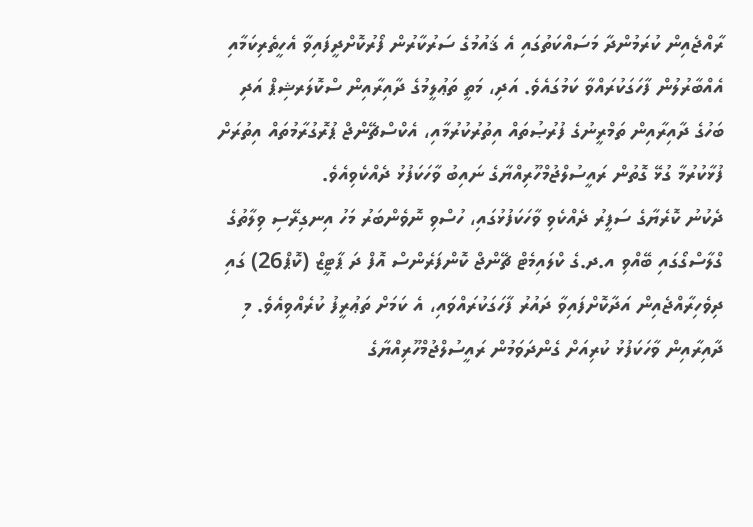ރާއްޖެއިން ކުރަމުންދާ މަސައްކަތުގައި އެ ޤައުމުގެ ސަރުކާރުން ފޯރުކޮށްދީފައިވާ އެހީތެރިކަމާއި އެއްބާރުލުން ފާހަގަކުރައްވާ ކަމުގައެވެ. އަދި، މަތީ ތަޢުލީމުގެ ދާއިރާއިން ސްކޮލަރޝިޕް އަދި ބަހުގެ ދާއިރާއިން ތަމްރީނުގެ ފުރުޞުތައް އިތުރުކުރުމާއި، އެކްސްޗޭންޖް ޕުރޮގުރާމުތައް އިތުރަށް ފުޅާކުރުމާ ގުޅޭ ގޮތުން ރައީސުލްޖުމްހޫރިއްޔާގެ ނައިބު ވާހަކަފުޅު ދެއްކެވިއެވެ.
ދެކުނު ކޮރެޔާގެ ސަފީރު ދެއްކެވި ވާހަކަފުޅުގައި، ހުސްވި ނޮވެންބަރު މަހު އިނގިރޭސި ވިލާތުގެ ގްލާސްގޯގައި ބޭއްވި އ.ދ.ގެ ކްލައިމެޓް ޗޭންޖް ކޮންފަރެންސް އޮފް ދަ ޕާޓީޒް (ކޮޕް26) ގައި ދިވެހިރާއްޖެއިން އަދާކޮށްފައިވާ ދައުރު ފާހަގަކުރައްވައި، އެ ކަމަށް ތަޢުރީފު ކުރެއްވިއެވެ. މި ދާއިރާއިން ވާހަކަފުޅު ކުރިއަށް ގެންދަވަމުން ރައީސުލްޖުމްހޫރިއްޔާގެ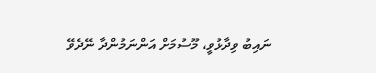ނައިބު ވިދާޅުވީ، މޫސުމަށް އަންނަމުންދާ ނޭދެވޭ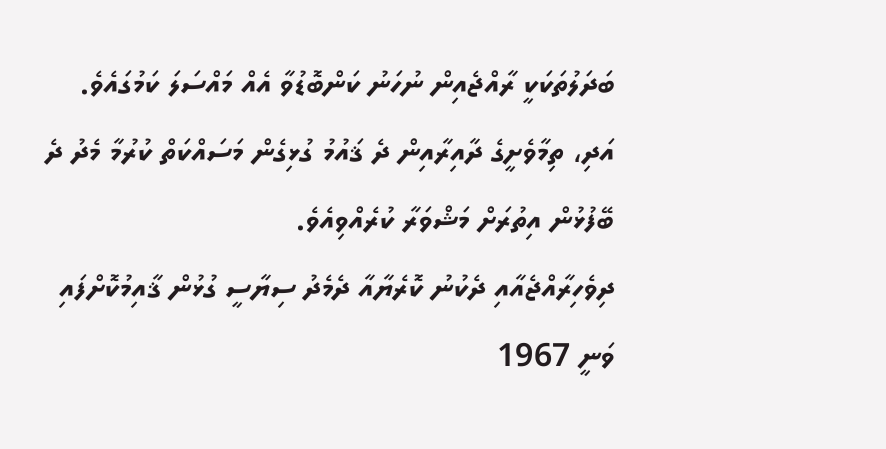ބަދަލުތަކަކީ ރާއްޖެއިން ނުހަނު ކަންބޮޑުވާ އެއް މައްސަލަ ކަމުގައެވެ. އަދި، ތިމާވެށީގެ ދާއިރާއިން ދެ ޤައުމު ގުޅިގެން މަސައްކަތް ކުރުމާ މެދު ދެ ބޭފުޅުން އިތުރަށް މަޝްވަރާ ކުރެއްވިއެވެ.
ދިވެހިރާއްޖެއާއި ދެކުނު ކޮރެޔާއާ ދެމެދު ސިޔާސީ ގުޅުން ޤާއިމުކޮށްފައި ވަނީ 1967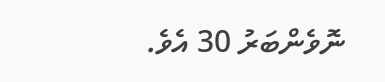ނޮވެންބަރު 30 އެވެ.